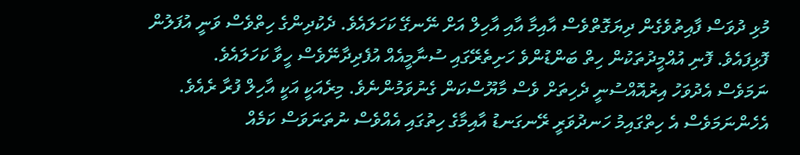މުޅި ދުވަސް ފާއިތުވެގެން ދިޔަގޮތްވެސް އާއިމާ އާއި އާހިލް އަށް ނޭނގޭ ކަހަލައެވެ. ދެކުދިންގެ ހިތްވެސް ވަނީ އުފަލުން ފޮޅިފައެވެ. ފޮނި އުއްމީދުތަކުން ހިތް ބަންޑުންވެ ހަށިތެރޭގައި ސުނާމީއެއް އުފެދިދާނޭވެސް ހީވާ ކަހަލައެވެ.
ނަމަވެސް އެދުވަހު އިރުއޮއްސުނީ ދެހިތަށް ވެސް މާޔޫސްކަން ގެނުވަމުންނެވެ. މިރެއަކީ އަކީ އާހިލް ފުރާ ރެއެވެ. އެހެންނަމަވެސް އެ ހިތްގައިމު ހަނދުވަރީ ރޭނގަނޑު އާއިމާގެ ހިތުގައި އެއްވެސް ނުތަނަވަސް ކަމެއް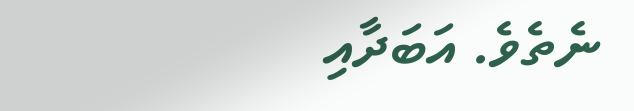ނެތެވެ. އަބަދާއި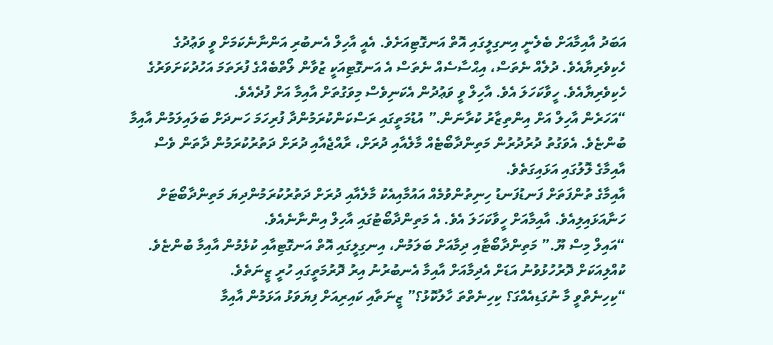އަބަދު އާއިމާއަށް ބެލެނީ އިނގިލީގައި އޮތް އަނގޮޓިއަށެވެ. އެއީ އާހިލް އެނބުރި އަންނާނެކަމަށް ވީ ވަޢުދުގެ ހެކިވެރިޔާއެވެ. ދުލެއް ނެތަސް، އިޙްސާސެއް ނެތަސް އެ އަނގޮޓިއަކީ ޒުވާން ލޯތްބެއްގެ ފުރަތަމަ އަހުދުކަށަވަރުގެ ހެކިވެރިޔާއެވެ. ހީވާކަހަލަ އެވެ. އާހިލް ވީ ވަޢުދުން އެކަނިވެސް މިވަގުތަށް އާއިމާ އަށް ފުދެއެވެ.
“އަހަރެން އާހިލް އަށް އިންތިޒާރު ކުރާނަން.” އުޑުމަތީގައި ރަސްކަންކުރަމުންދާ ފުރިހަމަ ހަނދަށް ބަލައިލަމުން އާއިމާ ބުންޏެވެ. އެވަގުތު ދުރުދުރުން މަތިންދާބޯޓެއް މާލެއާއި ދުރަށް، ރާއްޖެއާއި ދުރަށް ދަތުރުކުރަމުން ދާތަން ވެސް އާއިމާގެ ލޮލުގައި އަޅައިގަތެވެ.
އާއިމާގެ ތުންފަތަށް ފަނޑުފަނޑު ހިނިތުންވުމެއް އައުމާއިއެކު މާލެއާއި ދުރަށް ދަތުރުކުރަމުންދިޔަ މަތިންދާބޯޓަށް ހަނާއަޅައިލިއެވެ. އާއިމާއަށް ހީވާކަހަލަ އެވެ. އެ މަތިންދާބޯޓުގައި އާހިލް އިންނާނެއެވެ.
“އައިލް މިސް ޔޫ.” މަތިންދާބޯޓާއި ދިމާއަށް ބަލަމުން، އިނގިލީގައި އޮތް އަނގޮޓިއާއި ކުޅެމުން އާއިމާ ބުންޏެވެ.
ކުއްލިއަކަށް ދޮރުހުޅުވުނު އަޑަށް އެދިމާއަށް އާއިމާ އެނބުރުނު އިރު ދޮރުމަތީގައި ހުރީ ޒީނަތެވެ.
“ކިހިނެތްވީ މާ ނުގަޑިއެއްގަ؟ ކިހިނެތްތަ ހާލުކޮޅު؟” ޒީނަތާއި ކައިރިއަށް ފިޔަވަޅު އަޅަމުން އާއިމާ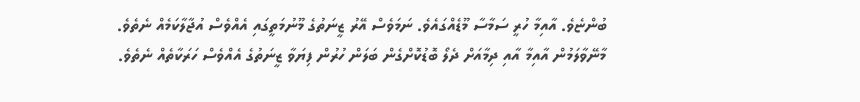ބުންޏެވެ. އާއިމާ ހުރީ ސަމާސާ މޫޑެއްގައެވެ. ނަމަވެސް އޭރު ޒީނަތުގެ މޫނުމަތީގައި އެއްވެސް އުޖާލާކަމެއް ނެތެވެ. މާނޭވާލަމުން އާއިމާ އާއި ދިމާއަށް ދެލޯ ބޮޑުކޮށްގެން ބަލަން ހުރުން ފިޔަވާ ޒީނަތުގެ އެއްވެސް ހަރަކާތެއް ނެތެވެ.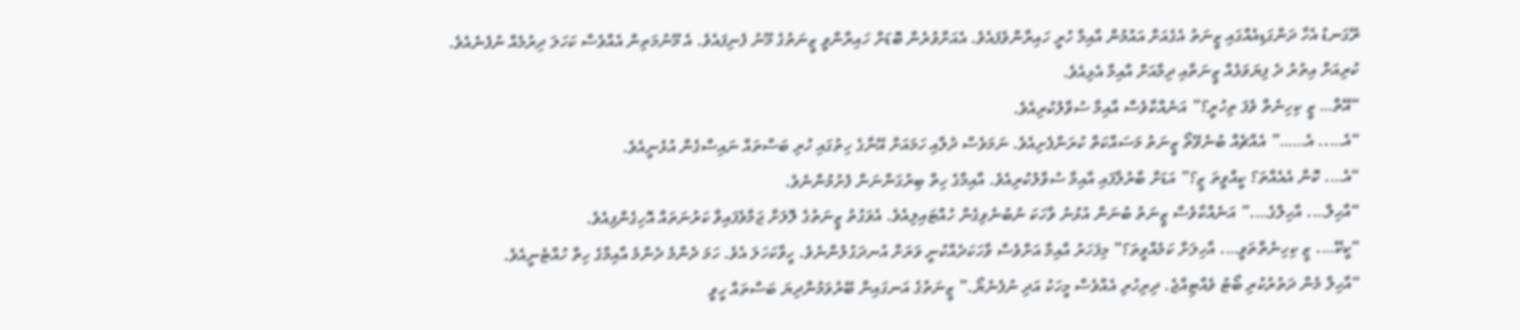ރޭގަނޑު އެހާ ދަންގަޑިއެއްގައި ޒީނަތު އެގެއަށް އައުމުން އާއިމާ ހުރީ ހައިރާންވެފައެވެ. އެއަށްވުރެން ބޮޑަށް ހައިރާންވީ ޒީނަތުގެ މޫނު ފެނިފައެވެ. އެ މޫނުމަތިން އެއްވެސް ކަހަލަ ދިރުމެއް ނުފެނެއެވެ. ކުރިއަށް އިތުރު ދެ ފިޔަވަޅެއް ޒީނަތާއި ދިމާއަށް އާއިމާ އެޅިއެވެ.
“އޭތް… ޒީ ކިހިނެތް ވެފަ ތިހުރީ؟” އަނެއްކާވެސް އާއިމާ ސުވާލުކުރިއެވެ.
“އެ….. އެ……” އެއްޗެއް ބުނެވޭތޯ ޒީނަތު މަސައްކަތް ކުރަންފެށިއެވެ. ނަމަވެސް ދުލާއި ހަމައަށް އޭނާގެ ހިތުގައި ހުރި ބަސްތައް ނައިސްގެން އުޅެނީއެވެ.
“އެ…. ކޮން އެއެއްތަ؟ ކީއްވީތަ ޒީ؟” އަޑަށް ބާރުލާފައި އާއިމާ ސުވާލުކުރިއެވެ. އާއިމާގެ ހިތް ބިރުގަންނަން ފެށުމުންނެވެ.
“އާހިލް…. އާހިލްގެ….” އަނެއްކާވެސް ޒީނަތު ބުނަން އުޅުނު ވާހަކަ ނުބުނެވިގެން ހުއްޓައިލިއެވެ. އެވަގުތު ޒީނަތުގެ ލޮލަށް ޖަމާވެފައިވާ ކަރުނަތައް އޮހިގެންފިއެވެ.
“ކީކޭ…. ޒީ ކިހިނެތްތަވީ…. އާހިލަށް ކަމެއްވީތަ؟” މިފަހަރު އާއިމާ އަށްވެސް ވާހަކަދެއްކުނީ ވަރަށް އުނދަގުލުންނެވެ. ހީވާކަހަލަ އެވެ. ހަމަ ދެންމެ ދެންމެ އާއިމާގެ ހިތް ހުއްޓެނީއެވެ.
“އާހިލް މެން ދަތުރުކުރި ބޯޓު ވެއްޓިއްޖެ. ދިރިހުރި އެއްވެސް މީހަކު އަދި ނުފެނެޔޯ.” ޒީނަތުގެ އަނގައިން ބޭރުވަމުންދިޔަ ބަސްތައް ހީވީ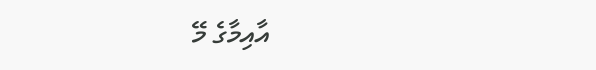އާއިމާގެ މޭ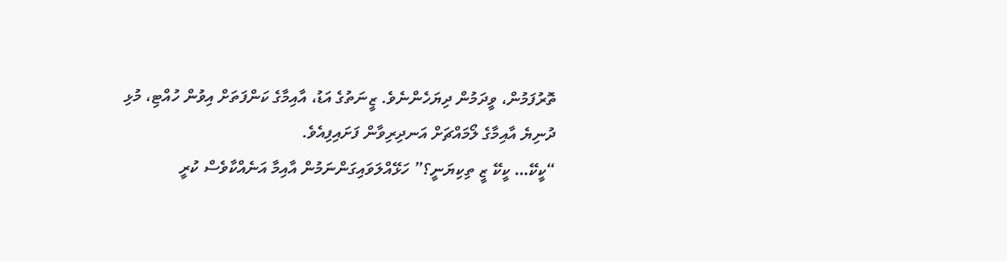ތޮރުފަމުން، ވީދަމުން ދިޔަހެންނެވެ. ޒީނަތުގެ އަޑު، އާއިމާގެ ކަންފަތަށް އިވުން ހުއްޓި، މުޅި ދުނިޔެ އާއިމާގެ ލޯމައްޗަށް އަނދިރިވާން ފަށައިފިއެވެ.
“ކީކޭ… ކީކޭ ޒީ ތިކިޔަނީ؟” ހަޅޭއްލަވައިގަންނަމުން އާއިމާ އަނެއްކާވެސް ކުރީ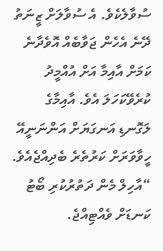ސުވާލެކެވެ. އެ ސުވާލަށް ޒީނަތު ދޭނެ އެހެން ޖަވާބެއް އޮވެދާނެ ކަމަށް އާއިމާ އަށް އުއްމީދު ކުރެވޭކަހަލަ އެވެ. އާއިމާގެ ލަގޮނޑި އަނގަޔަށް އަންނަނީއޭ ހީވާވަރަށް ކަރުތެރެ ބެދިއްޖެއެވެ.
“އާހިލް މެން ދަތުރުކުރި ބޯޓު ކަނޑަށް ވެއްޓިއްޖެ.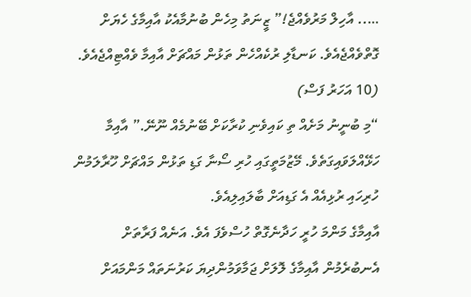….. އާހިލް މަރުވެއްޖެ!” ޒީނަތު މިހެން ބުނުމާއެކު އާއިމާގެ ހެޔަށް ގޮތްވެއްޖެއެވެ. ކަނޑާލި ރުކެއްހެން ތަޅުން މައްޗަށް އާއިމާ ވެއްޓިއްޖެއެވެ.
(10 އަހަރު ފަސް)
“މި ބުނީނު މަށެއް ތި ކައިވެނި ކުރާކަށް ބޭނުމެއް ނޫނޭ.” އާއިމާ ހަޅޭއްލަވައިގަތެވެ. މޭޒުމަތީގައި ހުރި ސޯނާ ގަޑި ތަޅުން މައްޗަށް ހޫރާލަމުން ހުރިހައި ރުޅިއެއް އެ ގަޑިއަށް ބާލައިލިއެވެ.
އާއިމާގެ މަންމަ ހުރީ ހަދާނެގޮތް ހުސްވެފަ އެވެ. އަނެއް ފަރާތަށް އެނބުރެމުން އާއިމާގެ ލޮލަށް ޖަމާވަމުންދިޔަ ކަރުނަތައް މަންމައަށް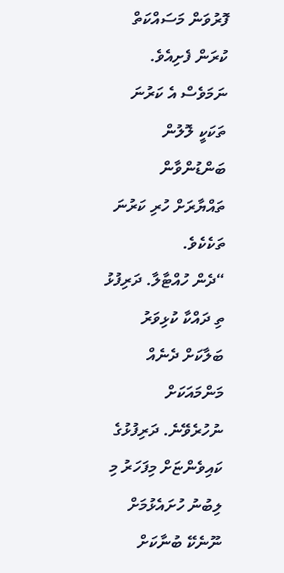ފޮރުވަން މަސައްކަތް ކުރަން ފެށިއެވެ. ނަމަވެސް އެ ކަރުނަ ތަކަކީ ލޮލުން ބަންޑުންވާން ތައްޔާރަށް ހުރި ކަރުނަ ތަކެކެވެ.
“ދެން ހުއްޓާލާ. ދަރިފުޅު ތި ދައްކާ ކުޅިވަރު ބަލާކަށް ދެނެއް މަންމައަކަށް ނުހުރެވޭނެ. ދަރިފުޅުގެ ކައިވެންޏަށް މިފަހަރު މި ލިބުނު ހުށައެޅުމަށް ނޫނެކޭ ބުނާކަށް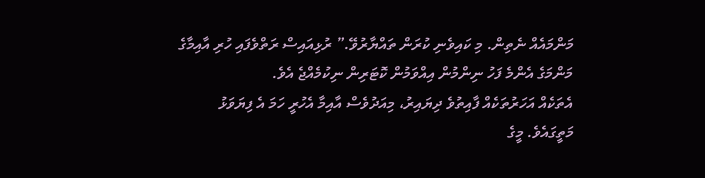މަންމައެއް ނެތިން. މި ކައިވެނި ކުރަން ތައްޔާރުވޭ.” ރުޅިއައިސް ރަތްވެފައި ހުރި އާއިމާގެ މަންމަގެ އެންމެ ފަހު ނިންމުން އިއްވަމުން ކޮޓަރިން ނިކުމެއްޖެ އެވެ.
އެތަކެއް އަހަރުތަކެއް ފާއިތުވެ ދިޔައިރު، މިއަދުވެސް އާއިމާ އެހުރީ ހަމަ އެ ފިޔަވަޅު މަތީގައެވެ. މީގެ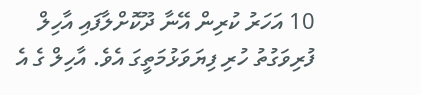10 އަހަރު ކުރިން އޭނާ ދޫކޮށްލާފައި އާހިލް ފުރިވަގުތު ހުރި ފިޔަވަޅުމަތީގަ އެވެ. އާހިލް ގެ އެ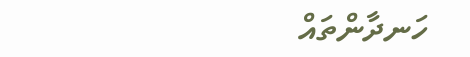ހަނދާންތައް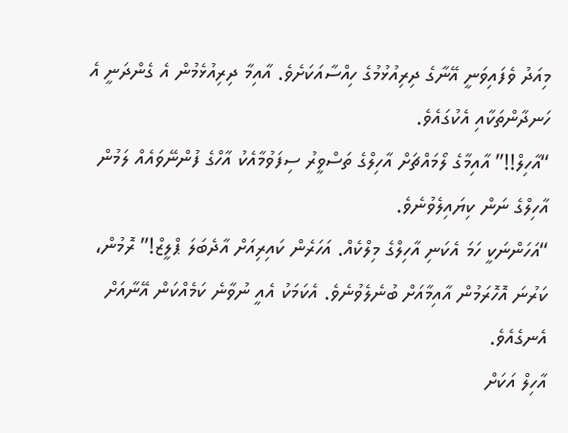މިއަދު ވެފައިވަނީ އޭނާގެ ދިރިއުޅުމުގެ ހިއްސާއަކަށެވެ. އާއިމާ ދިރިއުޅެމުން އެ ގެންދަނީ އެ ހަނދާންތަކާއި އެކުގައެވެ.
“އާހިލް!!” އާއިމާގެ ލޯމައްޗަށް އާހިލްގެ ތަސްވީރު ސިފަވުމާއެކު އާހްގެ ފުންނޭވައެއް ލަމުން އާހިލްގެ ނަން ކިޔައިލެވުނެވެ.
“އަހަންނަކީ ހަމަ އެކަނި އާހިލްގެ މިލްކެއް. އަހަރެން ކައިރިއަށް އާދެބަލަ ޕްލީޒް!” ރޮމުން، ކަރުނަ އޮހޮރަމުން އާއިމާއަށް ބުނެލެވުނެވެ. އެކަމަކު އެއީ ނުވާނެ ކަމެއްކަން އޭނާއަށް އެނގެއެވެ.
އާހިލް އަކަށް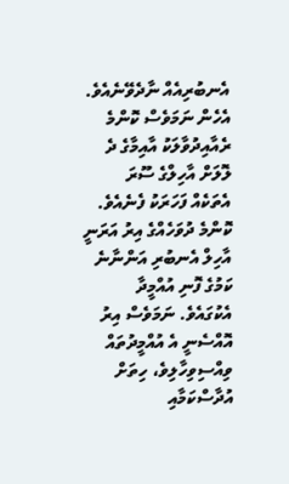އެނބުރިއެއް ނާދެވޭނެއެވެ. އެހެން ނަމަވެސް ކޮންމެ ރެއާއިދުވާލަކު އާއިމާގެ ދެ ލޮލަށް އާހިލްގެ ސޫރަ އެތަކެއް ފަހަރަކު ފެނެއެވެ. ކޮންމެ ދުވަހެއްގެ އިރު އަރަނީ އާހިލް އެނބުރި އަންނާނެ ކަމުގެ ފޮނި އުއްމީދާ އެކުގައެވެ. ނަމަވެސް އިރު އޮއްސެނީ އެ އުއްމީދުތައް ވިއްސިވިހާލިވެ، ހިތަށް އުދާސްކަމާއި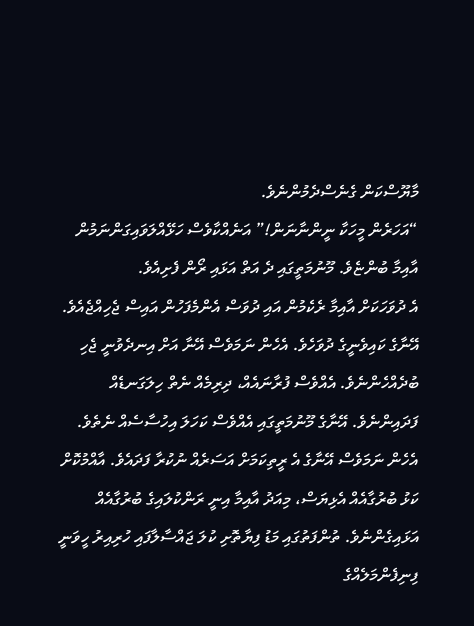މާޔޫސްކަން ގެނެސްދެމުންނެވެ.
“އަހަރެން މީހަކާ ނީންނާނަން!” އަނެއްކާވެސް ހަޅޭއްލަވައިގަންނަމުން އާއިމާ ބުންޏެވެ. މޫނުމަތީގައި ދެ އަތް އަޅައި ރޯން ފެށިއެވެ.
އެ ދުވަހަކަށް އާއިމާ ރެކެމުން އައި ދުވަސް އެންމެފަހުން އައިސް ޖެހިއްޖެއެވެ. އޭނާގެ ކައިވެނީގެ ދުވަހެވެ. އެހެން ނަމަވެސް އޭނާ އަށް އިނދެވުނީ ޖެހި ބުދެއްހެންނެވެ. އެއްވެސް ފުރާނައެއް، ދިރިމެއް ނެތް ހިލަގަނޑެއް ފަދައިންނެވެ. އޭނާގެ މޫނުމަތީގައި އެއްވެސް ކަހަލަ އިހުސާސެއް ނެތެވެ. އެހެން ނަމަވެސް އޭނާގެ އެ ރީތިކަމަށް އަސަރެއް ނުކުރާ ފަދައެވެ. އާއްމުކޮށް ކަޅު ބުރުގާއެއް އެޅިޔަސް، މިއަދު އާއިމާ އިނީ ރަންކުލައިގެ ބުރުގާއެއް އަޅައިގެންނެވެ. ތުންފަތުގައި މަޑު ފިޔާތޮށި ކުލަ ޖައްސާލާފައި ހުރިއިރު ހީވަނީ ފިނިފެންމަލެއްގެ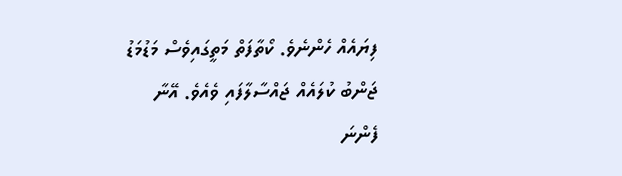ފިޔައެއް ހެންނެވެ. ކޯތާފަތް މަތީގައިވެސް މަޑުމަޑު ޖަންބު ކުލައެއް ޖައްސާލާފައި ވެއެވެ. އޭނާ ފެންނަ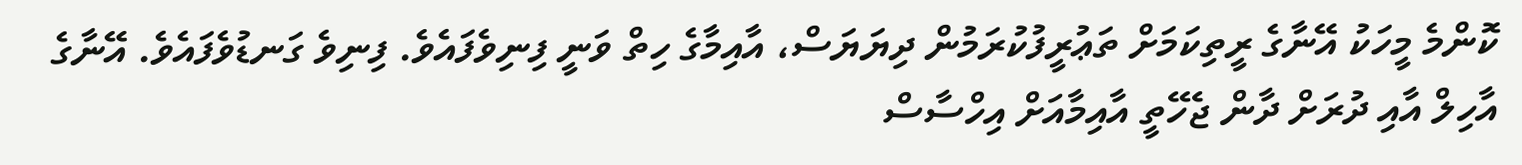ކޮންމެ މީހަކު އޭނާގެ ރީތިކަމަށް ތަޢުރީފުކުރަމުން ދިޔަޔަސް، އާއިމާގެ ހިތް ވަނީ ފިނިވެފައެވެ. ފިނިވެ ގަނޑުވެފައެވެ. އޭނާގެ އާހިލް އާއި ދުރަށް ދާން ޖެހޭތީ އާއިމާއަށް އިހްސާސް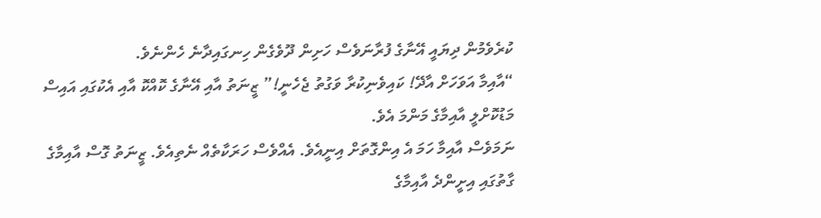ކުރެވެމުން ދިޔައީ އޭނާގެ ފުރާނަވެސް ހަށިން ދޫވެގެން ހިނގައިދާނެ ހެންނެވެ.
“އާއިމާ އަވަހަށް އާދޭ! ކައިވެނިކުރާ ވަގުތު ޖެހެނީ!” ޒީނަތު އާއި އޭނާގެ ކޮއްކޮ އާއި އެކުގައި އައިސް މަޑުކޮށްލީ އާއިމާގެ މަންމަ އެވެ.
ނަމަވެސް އާއިމާ ހަމަ އެ އިންގޮތަށް އިނީއެވެ. އެއްވެސް ހަރަކާތެއް ނެތިއެވެ. ޒީނަތު ގޮސް އާއިމާގެ ގާތުގައި އިށީންދެ އާއިމާގެ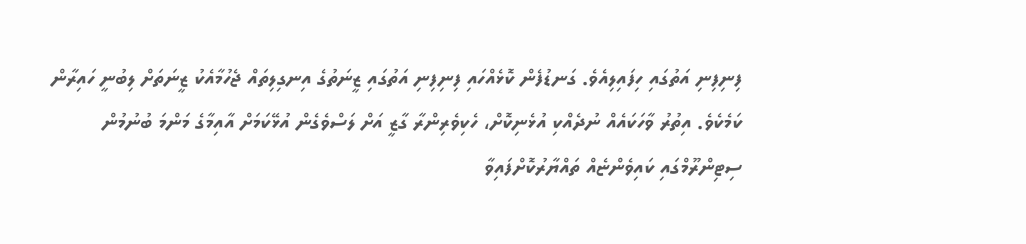ފިނިފިނި އަތުގައި ހިފައިލިއެވެ. ގަނޑުފެން ކޮޅެއްހައި ފިނިފިނި އަތުގައި ޒީނަތުގެ އިނގިލިތައް ޖެހުމާއެކު ޒީނަތަށް ލިބުނީ ހައިރާން ކަމެކެވެ. އިތުރު ވާހަކައެއް ނުދެއްކި އުޅެނިކޮށް، ހެކިވެރިންރާ ގާޒީ އަށް ލަސްވެގެން އުޅޭކަމަށް އާއިމާގެ މަންމަ ބުނުމުން ސިޓިންރޫމްގައި ކައިވެންޏެއް ތައްޔާރުކޮށްފައިވާ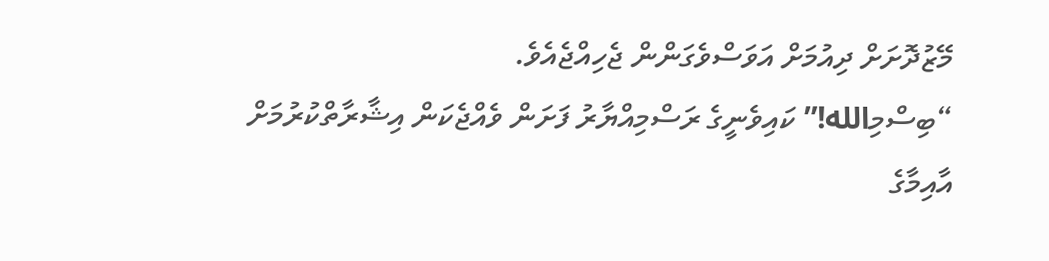މޭޒުދޮށަށް ދިއުމަށް އަވަސްވެގަންން ޖެހިއްޖެއެވެ.
“ބިސްމިالله!” ކައިވެނީގެ ރަސްމިއްޔާރު ފަށަން ވެއްޖެކަން އިޝާރާތްކުރުމަށް އާއިމާގެ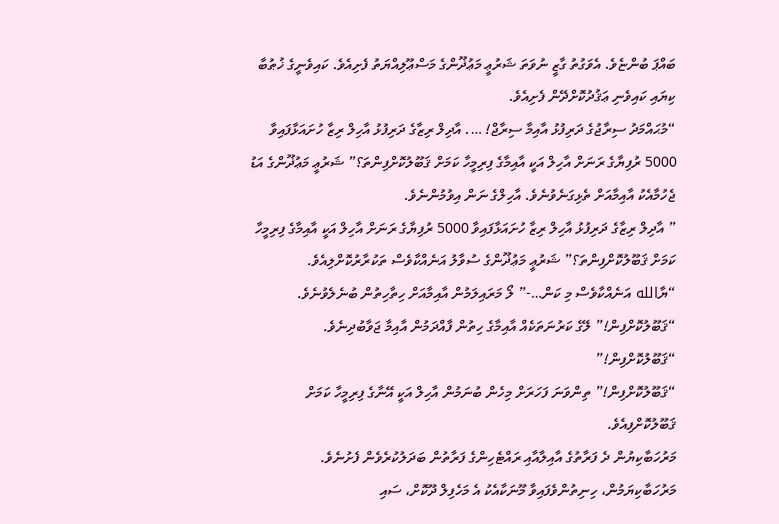ބައްޕަ ބުންޏެވެ. އެވަގުތު ގާޒީ ނުވަތަ ޝަރުޢީ މަޢުޛޫންގެ މަސްޢޫލިއްޔަތު ފެށިއެވެ. ކައިވެނީގެ ޚުޠުބާ ކިޔައި ކައިވެނި ޢަޤުދުކޮށްދޭން ފެށިއެވެ.
“މުޙައްމަދު ސިރާޖުގެ ދަރިފުޅު އާއިމާ ސިރާޖް! …. އާދިލް ރިޒާގެ ދަރިފުޅު އާހިލް ރިޒާ ހުށައަޅާފައިވާ 5000 ރުފިޔާގެ ރަނަށް އާހިލް އަކީ އާއިމާގެ ފިރިމީހާ ކަމަށް ޤަބޫލުކޮށްފިންތަ؟” ޝަރުޢީ މަޢުޛޫންގެ އަޑު ޖެހުމާއެކު އާއިމާއަށް ތެޅިގަނެވުނެވެ. އާހިލްގެ ނަން އިވުމުންނެވެ.
” އާދިލް ރިޒާގެ ދަރިފުޅު އާހިލް ރިޒާ ހުށައަޅާފައިވާ 5000 ރުފިޔާގެ ރަނަށް އާހިލް އަކީ އާއިމާގެ ފިރިމީހާ ކަމަށް ޤަބޫލުކޮށްފިންތަ؟” ޝަރުޢީ މަޢުޛޫންގެ ސުވާލު އަނެއްކާވެސް ތަކުރާރުކޮށްލިއެވެ.
“ޔާالله އަނެއްކާވެސް މި ކަން…-” ލޯ މަރައިލަމުން އާއިމާއަށް ހިތާހިތުން ބުނެލެވުނެވެ.
“ޤަބޫލުކޮށްފިން!” ލޭގެ ކަރުނަތަކެއް އާއިމާގެ ހިތުން ފާއްދަމުން އާއިމާ ޖަވާބުދިނެވެ.
“ޤަބޫލުކޮށްފިން!”
“ޤަބޫލުކޮށްފިން!” ތިންވަނަ ފަހަރަށް މިހެން ބުނަމުން އާހިލް އަކީ އޭނާގެ ފިރިމީހާ ކަމަށް ޤަބޫލުކޮށްފިއެވެ.
މަރުހަބާކިޔުން ދެ ފަރާތުގެ އާއިލާއާއި ރައްޓެހިންގެ ފަރާތުން ބަދަލުކުރެވެން ފެށުނެވެ. މަރުހަބާކިޔަމުން، ހިނިތުންވެފައިވާ މޫނަކާއެކު އެ މަހެފިލް ދޫކޮށް، ސައި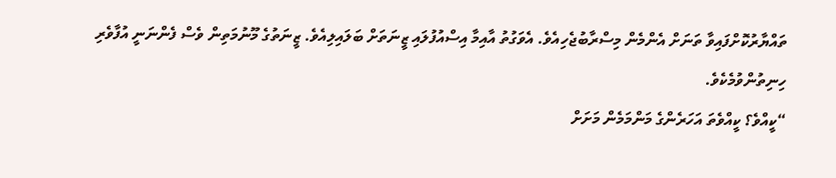ތައްޔާރުކޮށްފައިވާ ތަނަށް އެންމެން މިސްރާބުޖެހިއެވެ. އެވަގުތު އާއިމާ އިސްއުފުލައި ޒީނަތަށް ބަލައިލިއެވެ. ޒީނަތުގެ މޫނުމަތިން ވެސް ފެންނަނީ އުފާވެރި ހިނިތުންވުމެކެވެ.
“ކީއްވެ؟ ކީއްވެތަ އަހަރެންގެ މަންމަމެން މަށަށް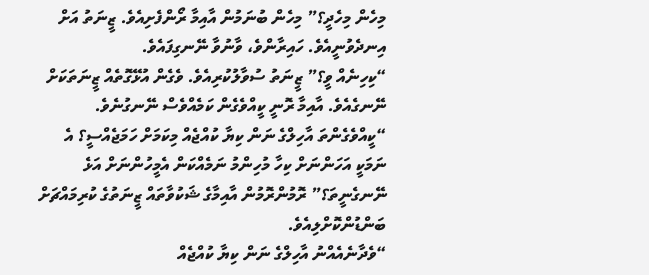މިހެން މިހެދީ؟” މިހެން ބުނަމުން އާއިމާ ރޯންފެށިއެވެ. ޒީނަތު އަށް އިނދެވުނީއެވެ. ހައިރާންވެ، ވާނުވާ ނޭނގިފައެވެ.
“ކިހިނެއް ވީ؟” ޒީނަތު ސުވާލުކުރިއެވެ. ވެގެން އުޅޭގޮތެއް ޒީނަތަކަށް ނޭނގެއެވެ. އާއިމާ ރޮނީ ކީއްވެގެން ކަމެއްވެސް ނޭނގުނެވެ.
“ކީއްވެގެންތަ އާހިލްގެ ނަން ކިޔާ ކުއްޖެއް މިކަމަށް ހަމަޖެއްސީ؟ އެ ނަމަކީ އަހަންނަށް ކިހާ މުހިންމު ނަމެއްކަން އެމީހުންނަށް އަޅެ ނޭނގެނީތަ؟” ރޮމުންރޮމުން އާއިމާގެ ޝަކުވާތައް ޒީނަތުގެ ކުރިމައްޗަށް ބަންޑުންކޮށްލިއެވެ.
“ވެދާނެއެއްނު އާހިލްގެ ނަން ކިޔާ ކުއްޖެއް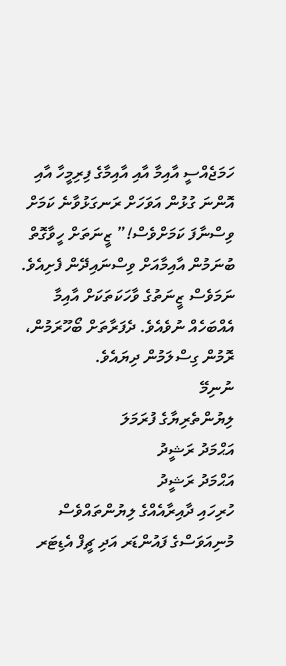ހަމަޖެއްސީ އާއިމާ އާއި އާއިމާގެ ފިރިމީހާ އާއި އޮންނަ ގުޅުން އަވަހަށް ރަނގަޅުވާނެ ކަމަށް ވިސްނާފަ ކަމަށްވެސް!” ޒީނަތަށް ހީވާގޮތް ބުނަމުން އާއިމާއަށް ވިސްނައިދޭން ފެށިއެވެ. ނަމަވެސް ޒީނަތުގެ ވާހަކަތަކަށް އާއިމާ އެއްބަހެއް ނުވެއެވެ. ދެފަރާތަށް ބޯހޫރަމުން، ރޮމުން ގިސްލަމުން ދިޔައެވެ.
ނުނިމޭ
ލިޔުންތެރިޔާގެ ފުރަމަލަ
އަޙްމަދު ރަޝީދު
އަޙްމަދު ރަޝީދު
ހުރިހައި ދާއިރާއެއްގެ ލިޔުންތައްވެސް މުނިއަވަސްގެ ފައުންޑަރ އަދި ޗީފް އެޑިޓަރ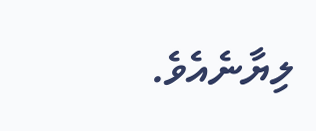ލިޔާނެއެވެ.